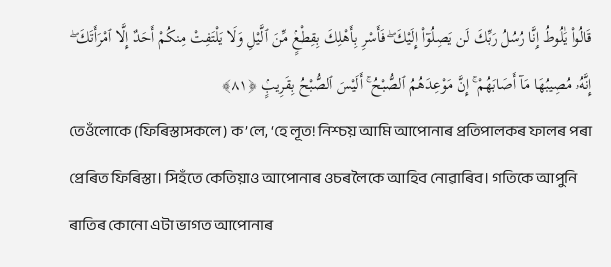قَالُوا۟ يَٰلُوطُ إِنَّا رُسُلُ رَبِّكَ لَن يَصِلُوٓا۟ إِلَيْكَ ۖ فَأَسْرِ بِأَهْلِكَ بِقِطْعٍۢ مِّنَ ٱلَّيْلِ وَلَا يَلْتَفِتْ مِنكُمْ أَحَدٌ إِلَّا ٱمْرَأَتَكَ ۖ إِنَّهُۥ مُصِيبُهَا مَآ أَصَابَهُمْ ۚ إِنَّ مَوْعِدَهُمُ ٱلصُّبْحُ ۚ أَلَيْسَ ٱلصُّبْحُ بِقَرِيبٍۢ ﴿٨١﴾
তেওঁলোকে (ফিৰিস্তাসকলে) ক’লে, ‘হে লূত! নিশ্চয় আমি আপোনাৰ প্ৰতিপালকৰ ফালৰ পৰা প্ৰেৰিত ফিৰিস্তা। সিহঁতে কেতিয়াও আপোনাৰ ওচৰলৈকে আহিব নোৱাৰিব। গতিকে আপুনি ৰাতিৰ কোনো এটা ভাগত আপোনাৰ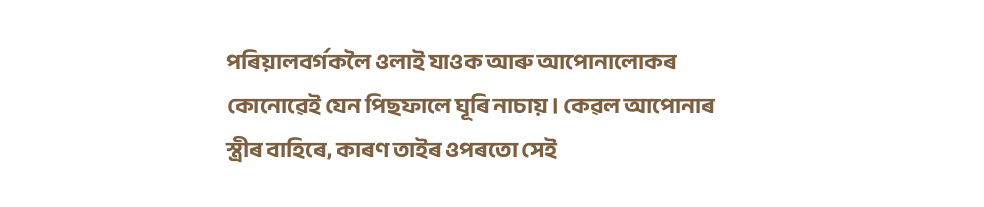পৰিয়ালবৰ্গকলৈ ওলাই যাওক আৰু আপোনালোকৰ কোনোৱেই যেন পিছফালে ঘূৰি নাচায়। কেৱল আপোনাৰ স্ত্ৰীৰ বাহিৰে, কাৰণ তাইৰ ওপৰতো সেই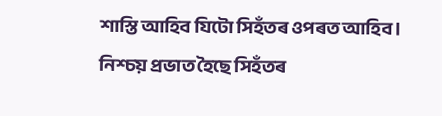শাস্তি আহিব যিটো সিহঁতৰ ওপৰত আহিব। নিশ্চয় প্ৰভাত হৈছে সিহঁতৰ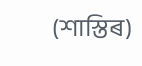(শাস্তিৰ)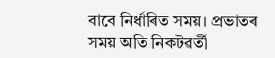বাবে নিৰ্ধাৰিত সময়। প্ৰভাতৰ সময় অতি নিকটৱৰ্তী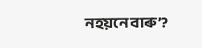নহয়নে বাৰু’?